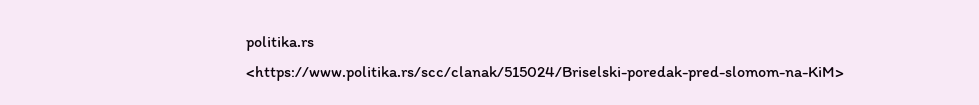politika.rs
<https://www.politika.rs/scc/clanak/515024/Briselski-poredak-pred-slomom-na-KiM>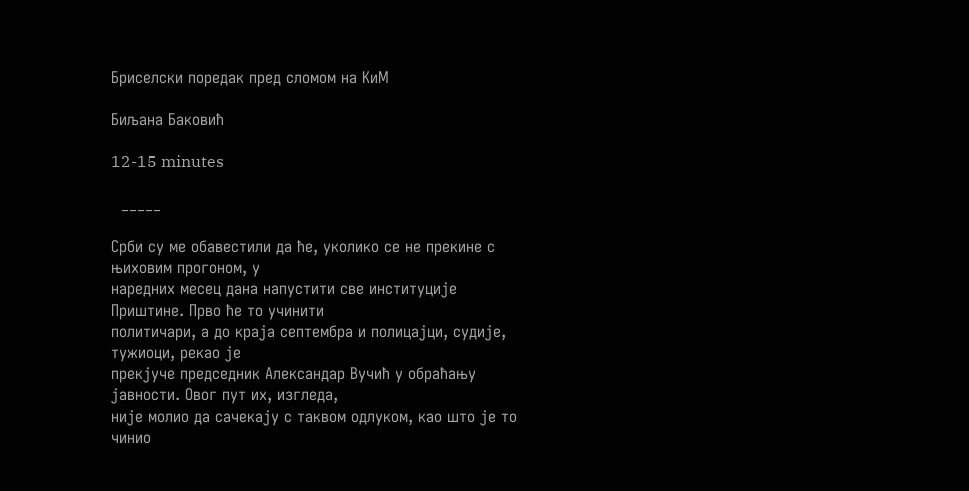Бриселски поредак пред сломом на КиМ

Биљана Баковић

12-15 minutes

  _____

Срби су ме обавестили да ће, уколико се не прекине с њиховим прогоном, у
наредних месец дана напустити све институције Приштине. Прво ће то учинити
политичари, а до краја септембра и полицајци, судије, тужиоци, рекао је
прекјуче председник Александар Вучић у обраћању јавности. Овог пут их, изгледа,
није молио да сачекају с таквом одлуком, као што је то чинио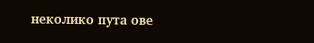неколико пута ове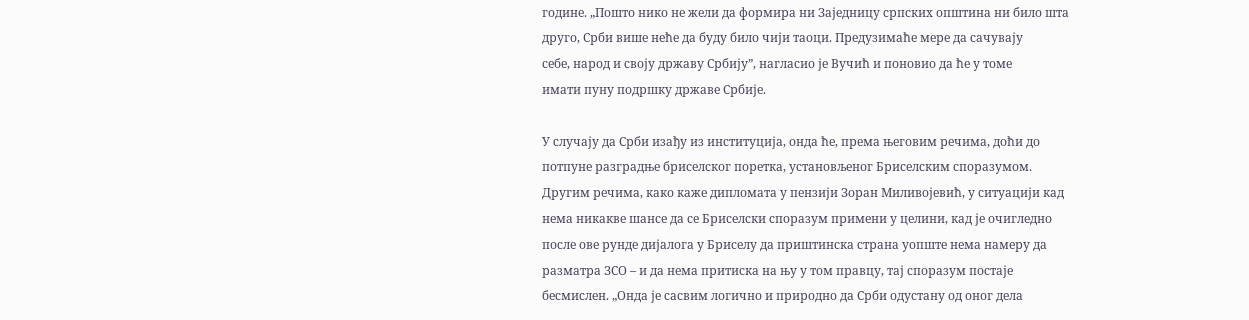године. „Пошто нико не жели да формира ни Заједницу српских општина ни било шта
друго, Срби више неће да буду било чији таоци. Предузимаће мере да сачувају
себе, народ и своју државу Србију”, нагласио је Вучић и поновио да ће у томе
имати пуну подршку државе Србије.

У случају да Срби изађу из институција, онда ће, према његовим речима, доћи до
потпуне разградње бриселског поретка, установљеног Бриселским споразумом.
Другим речима, како каже дипломата у пензији Зоран Миливојевић, у ситуацији кад
нема никакве шансе да се Бриселски споразум примени у целини, кад је очигледно
после ове рунде дијалога у Бриселу да приштинска страна уопште нема намеру да
разматра ЗСО – и да нема притиска на њу у том правцу, тај споразум постаје
бесмислен. „Онда је сасвим логично и природно да Срби одустану од оног дела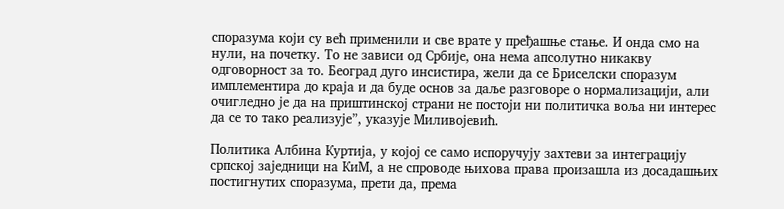споразума који су већ применили и све врате у пређашње стање. И онда смо на
нули, на почетку. То не зависи од Србије, она нема апсолутно никакву
одговорност за то. Београд дуго инсистира, жели да се Бриселски споразум
имплементира до краја и да буде основ за даље разговоре о нормализацији, али
очигледно је да на приштинској страни не постоји ни политичка воља ни интерес
да се то тако реализује”, указује Миливојевић.

Политика Албина Куртија, у којој се само испоручују захтеви за интеграцију
српској заједници на КиМ, а не спроводе њихова права произашла из досадашњих
постигнутих споразума, прети да, према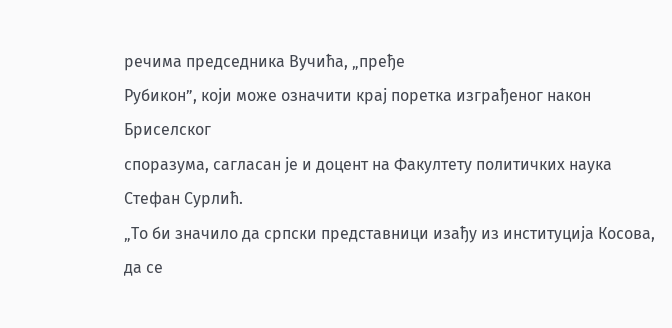речима председника Вучића, „пређе
Рубикон”, који може означити крај поретка изграђеног након Бриселског
споразума, сагласан је и доцент на Факултету политичких наука Стефан Сурлић.
„То би значило да српски представници изађу из институција Косова, да се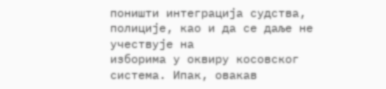поништи интеграција судства, полиције, као и да се даље не учествује на
изборима у оквиру косовског система. Ипак, овакав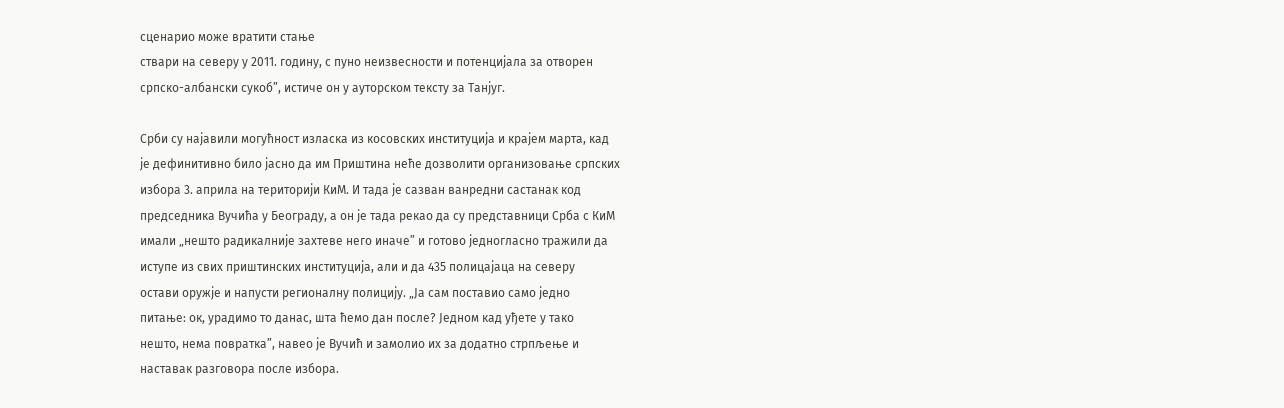сценарио може вратити стање
ствари на северу у 2011. годину, с пуно неизвесности и потенцијала за отворен
српско-албански сукоб”, истиче он у ауторском тексту за Танјуг.

Срби су најавили могућност изласка из косовских институција и крајем марта, кад
је дефинитивно било јасно да им Приштина неће дозволити организовање српских
избора 3. априла на територији КиМ. И тада је сазван ванредни састанак код
председника Вучића у Београду, а он је тада рекао да су представници Срба с КиМ
имали „нешто радикалније захтеве него иначе” и готово једногласно тражили да
иступе из свих приштинских институција, али и да 435 полицајаца на северу
остави оружје и напусти регионалну полицију. „Ја сам поставио само једно
питање: ок, урадимо то данас, шта ћемо дан после? Једном кад уђете у тако
нешто, нема повратка”, навео је Вучић и замолио их за додатно стрпљење и
наставак разговора после избора.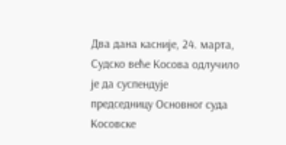Два дана касније, 24. марта, Судско веће Косова одлучило је да суспендује
председницу Основног суда Косовске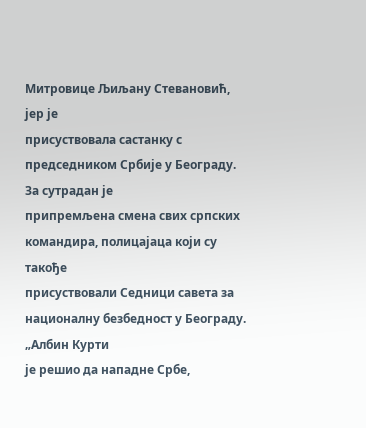Митровице Љиљану Стевановић, јер је
присуствовала састанку с председником Србије у Београду. За сутрадан је
припремљена смена свих српских командира, полицајаца који су такође
присуствовали Седници савета за националну безбедност у Београду. „Албин Курти
је решио да нападне Србе,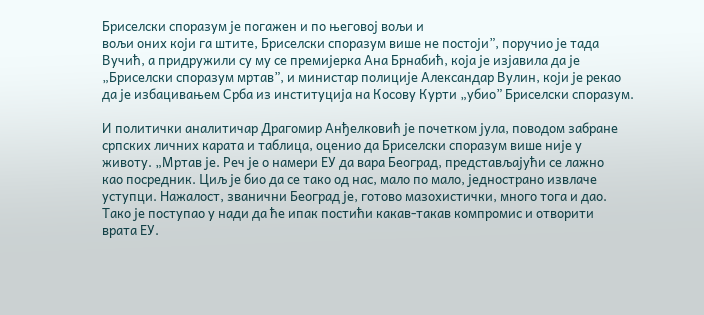Бриселски споразум је погажен и по његовој вољи и
вољи оних који га штите, Бриселски споразум више не постоји”, поручио је тада
Вучић, а придружили су му се премијерка Ана Брнабић, која је изјавила да је
„Бриселски споразум мртав”, и министар полиције Александар Вулин, који је рекао
да је избацивањем Срба из институција на Косову Курти „убио” Бриселски споразум.

И политички аналитичар Драгомир Анђелковић је почетком јула, поводом забране
српских личних карата и таблица, оценио да Бриселски споразум више није у
животу. „Мртав је. Реч је о намери ЕУ да вара Београд, представљајући се лажно
као посредник. Циљ је био да се тако од нас, мало по мало, једнострано извлаче
уступци. Нажалост, званични Београд је, готово мазохистички, много тога и дао.
Тако је поступао у нади да ће ипак постићи какав-такав компромис и отворити
врата ЕУ.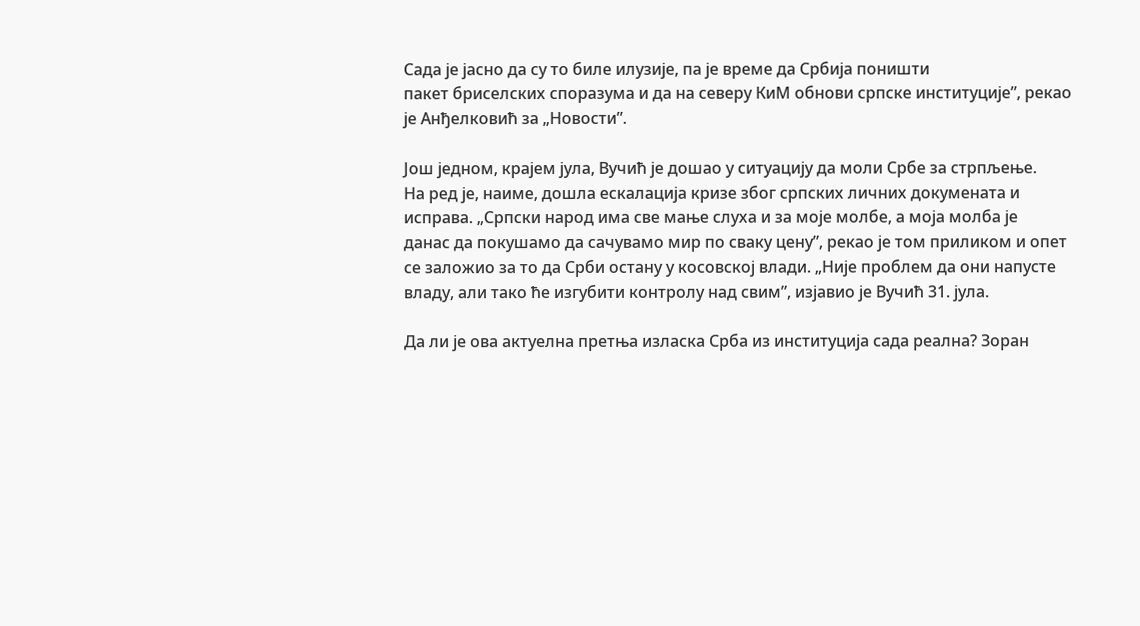Сада је јасно да су то биле илузије, па је време да Србија поништи
пакет бриселских споразума и да на северу КиМ обнови српске институције”, рекао
је Анђелковић за „Новости”.

Још једном, крајем јула, Вучић је дошао у ситуацију да моли Србе за стрпљење.
На ред је, наиме, дошла ескалација кризе због српских личних докумената и
исправа. „Српски народ има све мање слуха и за моје молбе, а моја молба је
данас да покушамо да сачувамо мир по сваку цену”, рекао је том приликом и опет
се заложио за то да Срби остану у косовској влади. „Није проблем да они напусте
владу, али тако ће изгубити контролу над свим”, изјавио је Вучић 31. јула.

Да ли је ова актуелна претња изласка Срба из институција сада реална? Зоран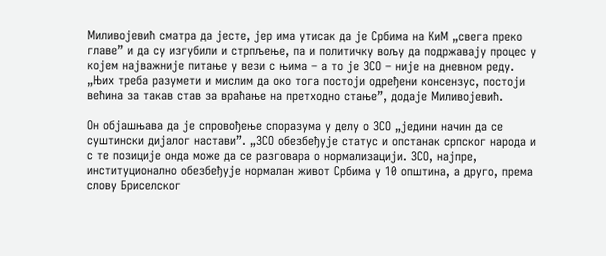Миливојевић сматра да јесте, јер има утисак да је Србима на КиМ „свега преко
главе” и да су изгубили и стрпљење, па и политичку вољу да подржавају процес у
којем најважније питање у вези с њима – а то је ЗСО – није на дневном реду.
„Њих треба разумети и мислим да око тога постоји одређени консензус, постоји
већина за такав став за враћање на претходно стање”, додаје Миливојевић.

Он објашњава да је спровођење споразума у делу о ЗСО „једини начин да се
суштински дијалог настави”. „ЗСО обезбеђује статус и опстанак српског народа и
с те позиције онда може да се разговара о нормализацији. ЗСО, најпре,
институционално обезбеђује нормалан живот Србима у 10 општина, а друго, према
слову Бриселског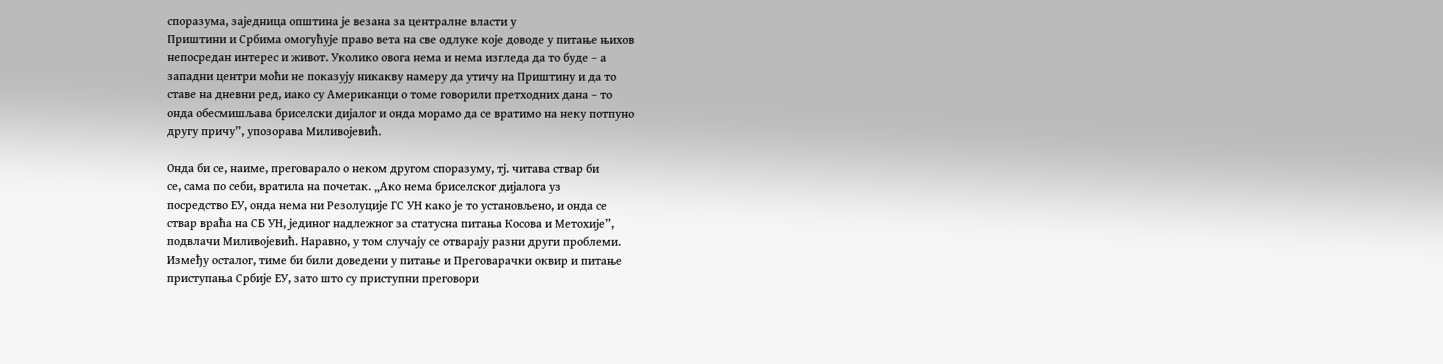споразума, заједница општина је везана за централне власти у
Приштини и Србима омогућује право вета на све одлуке које доводе у питање њихов
непосредан интерес и живот. Уколико овога нема и нема изгледа да то буде – а
западни центри моћи не показују никакву намеру да утичу на Приштину и да то
ставе на дневни ред, иако су Американци о томе говорили претходних дана – то
онда обесмишљава бриселски дијалог и онда морамо да се вратимо на неку потпуно
другу причу”, упозорава Миливојевић.

Онда би се, наиме, преговарало о неком другом споразуму, тј. читава ствар би
се, сама по себи, вратила на почетак. „Ако нема бриселског дијалога уз
посредство ЕУ, онда нема ни Резолуције ГС УН како је то установљено, и онда се
ствар враћа на СБ УН, јединог надлежног за статусна питања Косова и Метохије”,
подвлачи Миливојевић. Наравно, у том случају се отварају разни други проблеми.
Између осталог, тиме би били доведени у питање и Преговарачки оквир и питање
приступања Србије ЕУ, зато што су приступни преговори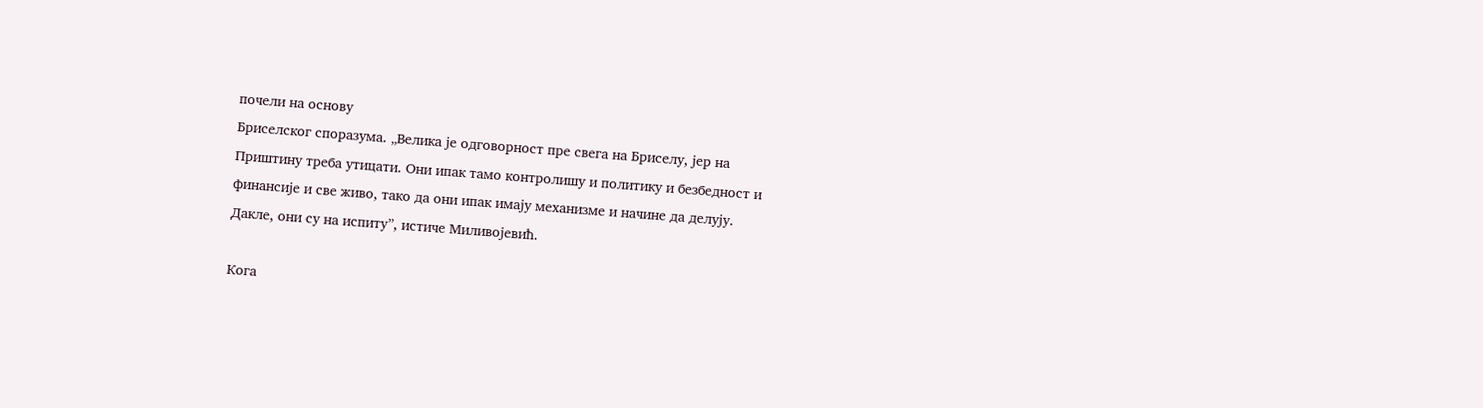почели на основу
Бриселског споразума. „Велика је одговорност пре свега на Бриселу, јер на
Приштину треба утицати. Они ипак тамо контролишу и политику и безбедност и
финансије и све живо, тако да они ипак имају механизме и начине да делују.
Дакле, они су на испиту”, истиче Миливојевић.

Кога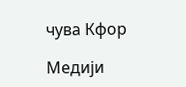чува Кфор

Медији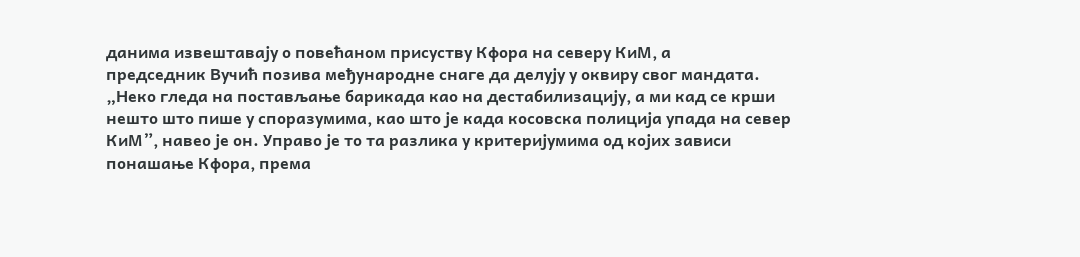данима извештавају о повећаном присуству Кфора на северу КиМ, а
председник Вучић позива међународне снаге да делују у оквиру свог мандата.
„Неко гледа на постављање барикада као на дестабилизацију, а ми кад се крши
нешто што пише у споразумима, као што је када косовска полиција упада на север
КиМ”, навео је он. Управо је то та разлика у критеријумима од којих зависи
понашање Кфора, према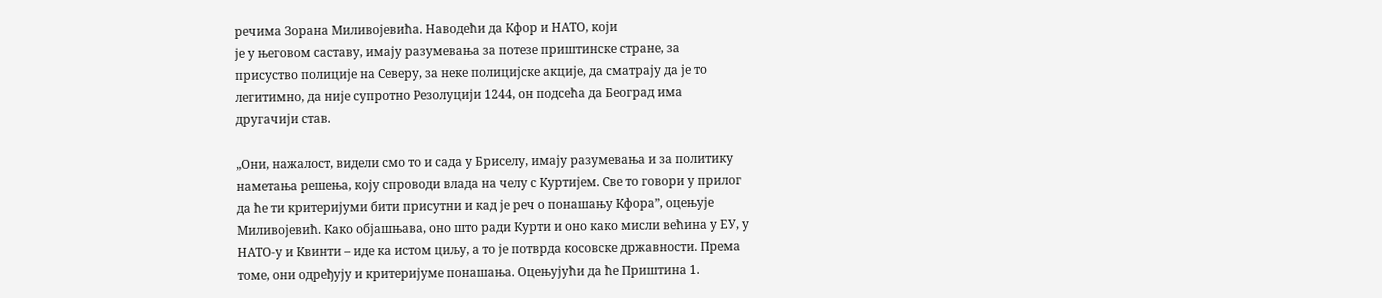речима Зорана Миливојевића. Наводећи да Кфор и НАТО, који
је у његовом саставу, имају разумевања за потезе приштинске стране, за
присуство полиције на Северу, за неке полицијске акције, да сматрају да је то
легитимно, да није супротно Резолуцији 1244, он подсећа да Београд има
другачији став.

„Они, нажалост, видели смо то и сада у Бриселу, имају разумевања и за политику
наметања решења, коју спроводи влада на челу с Куртијем. Све то говори у прилог
да ће ти критеријуми бити присутни и кад је реч о понашању Кфора”, оцењује
Миливојевић. Како објашњава, оно што ради Курти и оно како мисли већина у ЕУ, у
НАТО-у и Квинти – иде ка истом циљу, а то је потврда косовске државности. Према
томе, они одређују и критеријуме понашања. Оцењујући да ће Приштина 1.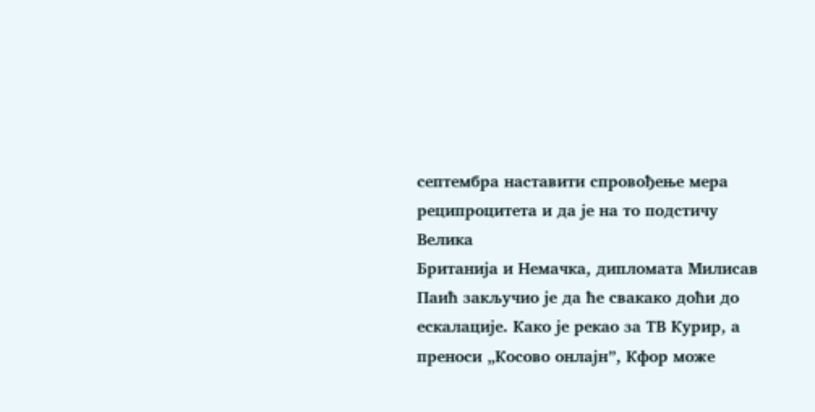септембра наставити спровођење мера реципроцитета и да је на то подстичу Велика
Британија и Немачка, дипломата Милисав Паић закључио је да ће свакако доћи до
ескалације. Како је рекао за ТВ Курир, а преноси „Косово онлајн”, Кфор може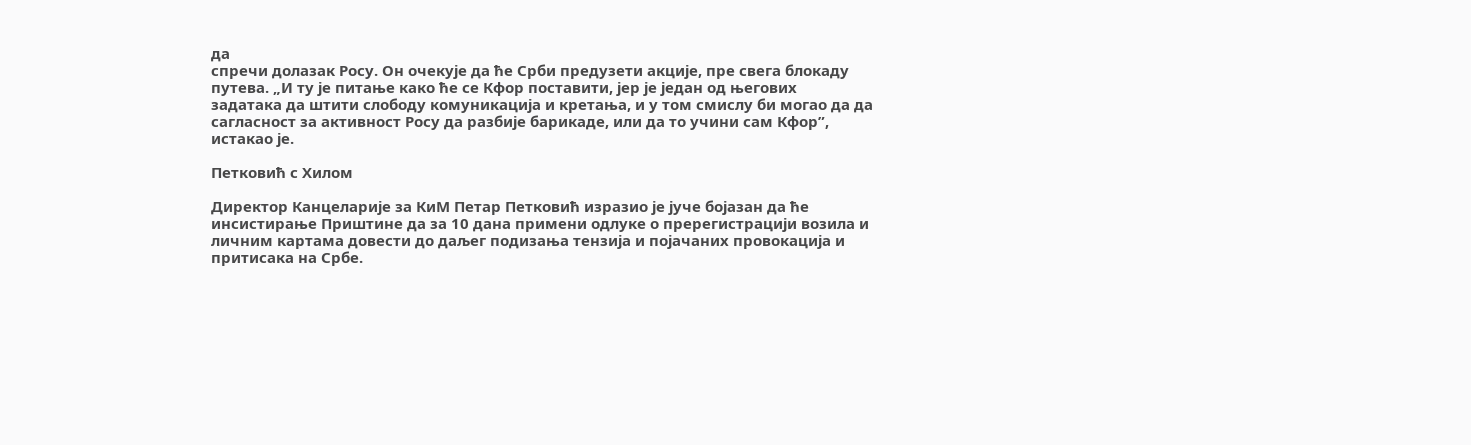да
спречи долазак Росу. Он очекује да ће Срби предузети акције, пре свега блокаду
путева. „И ту је питање како ће се Кфор поставити, јер је један од његових
задатака да штити слободу комуникација и кретања, и у том смислу би могао да да
сагласност за активност Росу да разбије барикаде, или да то учини сам Кфор”,
истакао је.

Петковић с Хилом

Директор Канцеларије за КиМ Петар Петковић изразио је јуче бојазан да ће
инсистирање Приштине да за 10 дана примени одлуке о пререгистрацији возила и
личним картама довести до даљег подизања тензија и појачаних провокација и
притисака на Србе.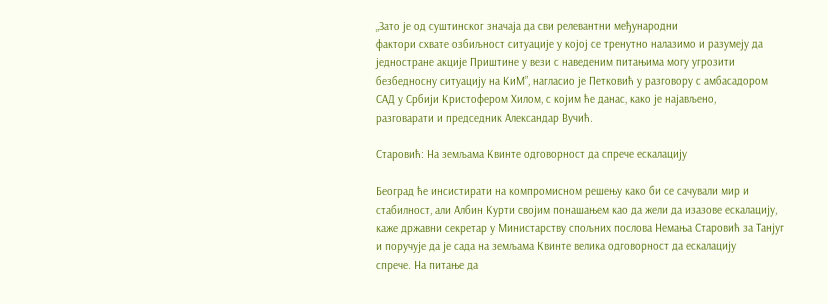„Зато је од суштинског значаја да сви релевантни међународни
фактори схвате озбиљност ситуације у којој се тренутно налазимо и разумеју да
једностране акције Приштине у вези с наведеним питањима могу угрозити
безбедносну ситуацију на КиМ”, нагласио је Петковић у разговору с амбасадором
САД у Србији Кристофером Хилом, с којим ће данас, како је најављено,
разговарати и председник Александар Вучић.

Старовић: На земљама Квинте одговорност да спрече ескалацију

Београд ће инсистирати на компромисном решењу како би се сачували мир и
стабилност, али Албин Курти својим понашањем као да жели да изазове ескалацију,
каже државни секретар у Министарству спољних послова Немања Старовић за Танјуг
и поручује да је сада на земљама Квинте велика одговорност да ескалацију
спрече. На питање да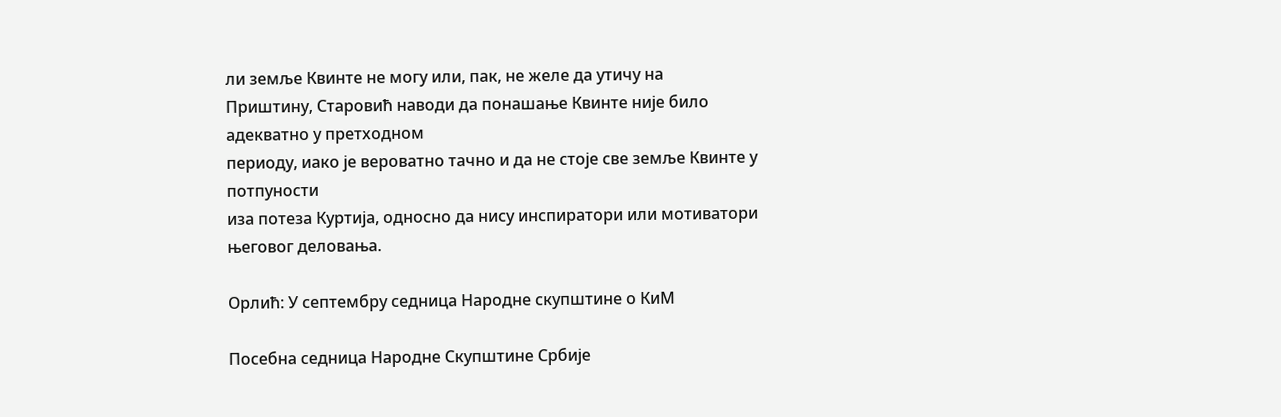ли земље Квинте не могу или, пак, не желе да утичу на
Приштину, Старовић наводи да понашање Квинте није било адекватно у претходном
периоду, иако је вероватно тачно и да не стоје све земље Квинте у потпуности
иза потеза Куртија, односно да нису инспиратори или мотиватори његовог деловања.

Орлић: У септембру седница Народне скупштине о КиМ

Посебна седница Народне Скупштине Србије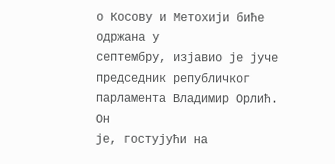о Косову и Метохији биће одржана у
септембру, изјавио је јуче председник републичког парламента Владимир Орлић. Он
је, гостујући на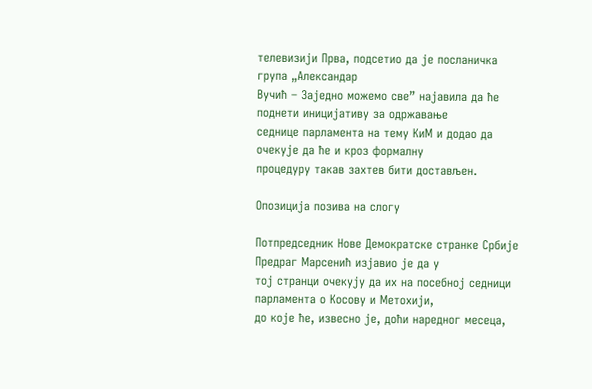телевизији Прва, подсетио да је посланичка група „Александар
Вучић – Заједно можемо све” најавила да ће поднети иницијативу за одржавање
седнице парламента на тему КиМ и додао да очекује да ће и кроз формалну
процедуру такав захтев бити достављен.

Опозиција позива на слогу

Потпредседник Нове Демократске странке Србије Предраг Марсенић изјавио је да у
тој странци очекују да их на посебној седници парламента о Косову и Метохији,
до које ће, извесно је, доћи наредног месеца,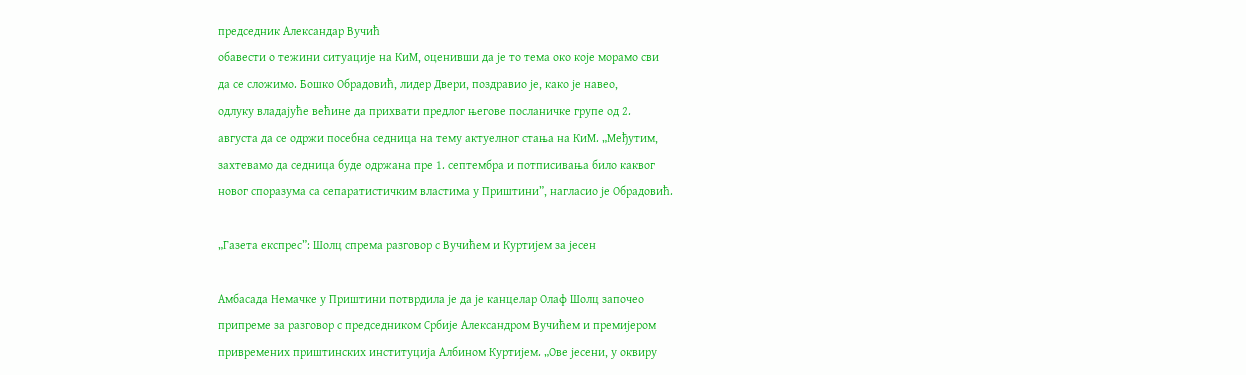председник Александар Вучић
обавести о тежини ситуације на КиМ, оценивши да је то тема око које морамо сви
да се сложимо. Бошко Обрадовић, лидер Двери, поздравио је, како је навео,
одлуку владајуће већине да прихвати предлог његове посланичке групе од 2.
августа да се одржи посебна седница на тему актуелног стања на КиМ. „Међутим,
захтевамо да седница буде одржана пре 1. септембра и потписивања било каквог
новог споразума са сепаратистичким властима у Приштини”, нагласио је Обрадовић.

„Газета експрес”: Шолц спрема разговор с Вучићем и Куртијем за јесен

Амбасада Немачке у Приштини потврдила је да је канцелар Олаф Шолц започео
припреме за разговор с председником Србије Александром Вучићем и премијером
привремених приштинских институција Албином Куртијем. „Ове јесени, у оквиру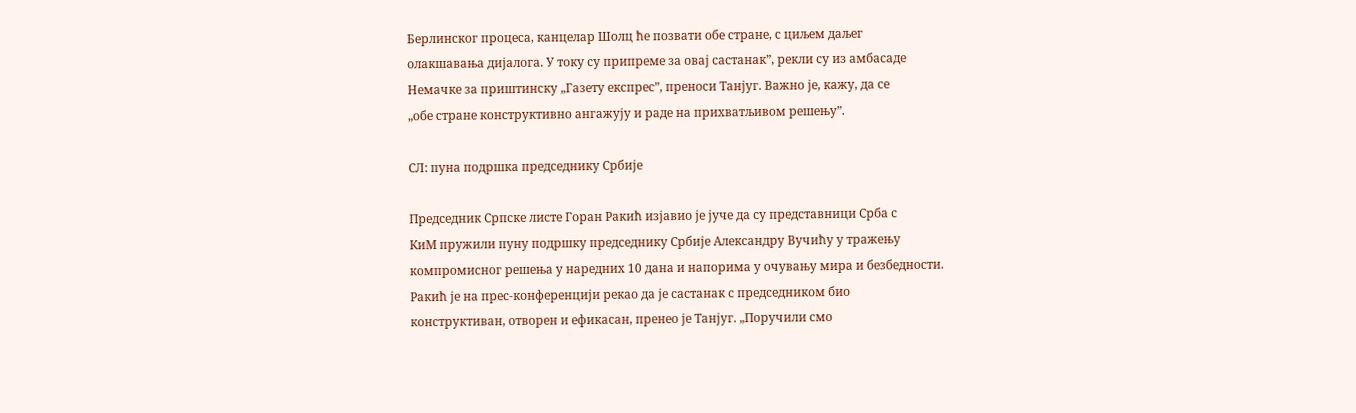Берлинског процеса, канцелар Шолц ће позвати обе стране, с циљем даљег
олакшавања дијалога. У току су припреме за овај састанак”, рекли су из амбасаде
Немачке за приштинску „Газету експрес”, преноси Танјуг. Важно је, кажу, да се
„обе стране конструктивно ангажују и раде на прихватљивом решењу”.

СЛ: пуна подршка председнику Србије

Председник Српске листе Горан Ракић изјавио је јуче да су представници Срба с
КиМ пружили пуну подршку председнику Србије Александру Вучићу у тражењу
компромисног решења у наредних 10 дана и напорима у очувању мира и безбедности.
Ракић је на прес-конференцији рекао да је састанак с председником био
конструктиван, отворен и ефикасан, пренео је Танјуг. „Поручили смо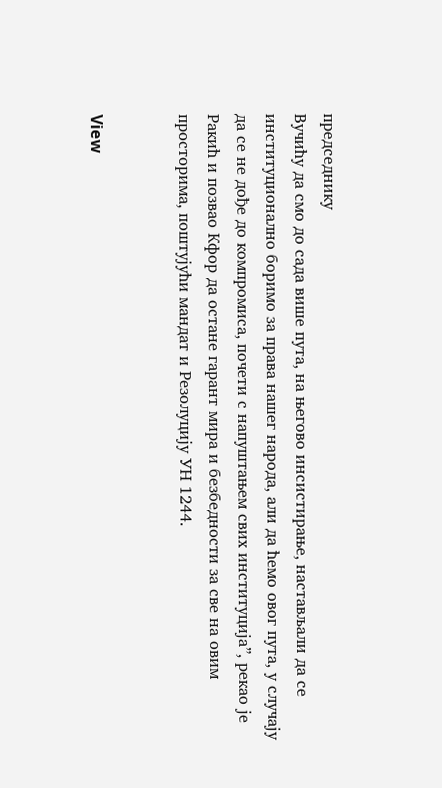председнику
Вучићу да смо до сада више пута, на његово инсистирање, настављали да се
институционално боримо за права нашег народа, али да ћемо овог пута, у случају
да се не дође до компромиса, почети с напуштањем свих институција”, рекао је
Ракић и позвао Кфор да остане гарант мира и безбедности за све на овим
просторима, поштујући мандат и Резолуцију УН 1244.


View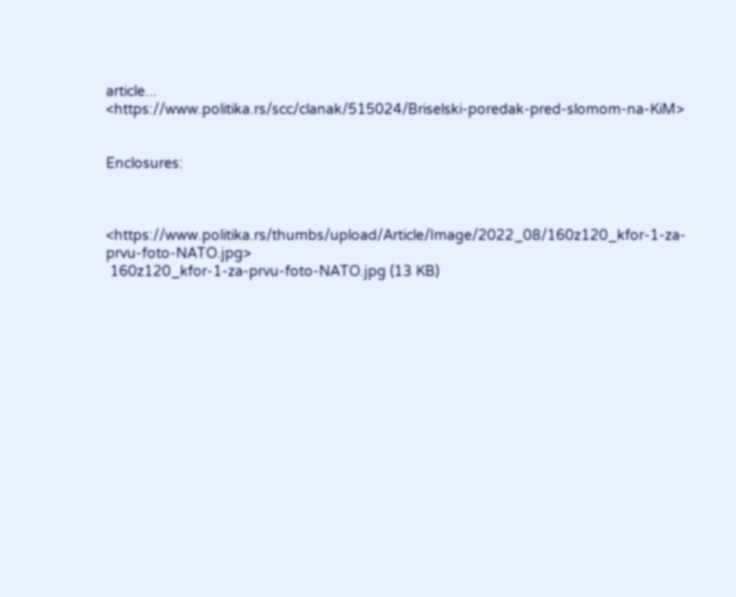article...
<https://www.politika.rs/scc/clanak/515024/Briselski-poredak-pred-slomom-na-KiM>


Enclosures:



<https://www.politika.rs/thumbs/upload/Article/Image/2022_08/160z120_kfor-1-za-prvu-foto-NATO.jpg>
 160z120_kfor-1-za-prvu-foto-NATO.jpg (13 KB)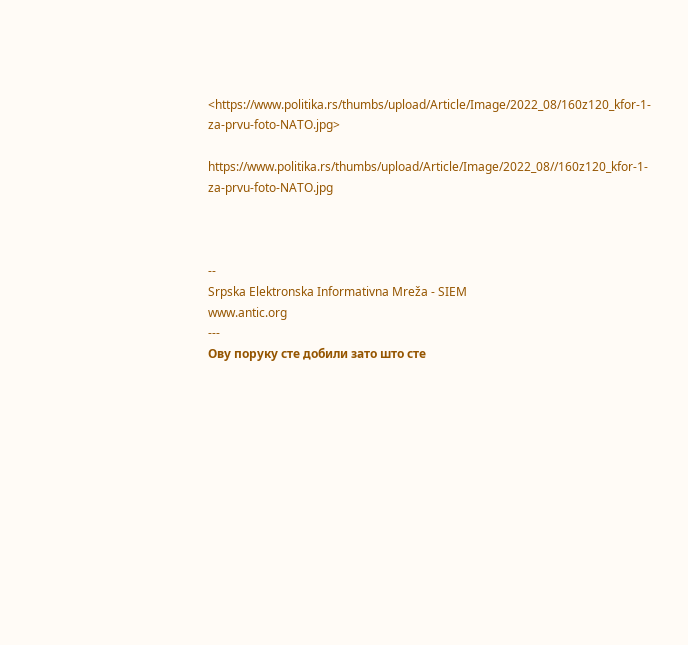<https://www.politika.rs/thumbs/upload/Article/Image/2022_08/160z120_kfor-1-za-prvu-foto-NATO.jpg>

https://www.politika.rs/thumbs/upload/Article/Image/2022_08//160z120_kfor-1-za-prvu-foto-NATO.jpg



--
Srpska Elektronska Informativna Mreža - SIEM
www.antic.org
---
Ову поруку сте добили зато што сте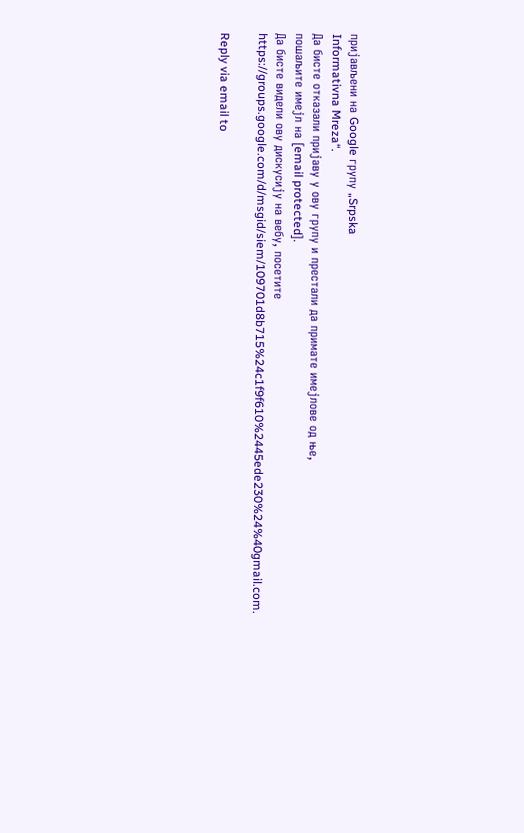пријављени на Google групу „Srpska
Informativna Mreza“.
Да бисте отказали пријаву у ову групу и престали да примате имејлове од ње,
пошаљите имејл на [email protected].
Да бисте видели ову дискусију на вебу, посетите
https://groups.google.com/d/msgid/siem/109701d8b715%24c1f9f610%2445ede230%24%40gmail.com.

Reply via email to